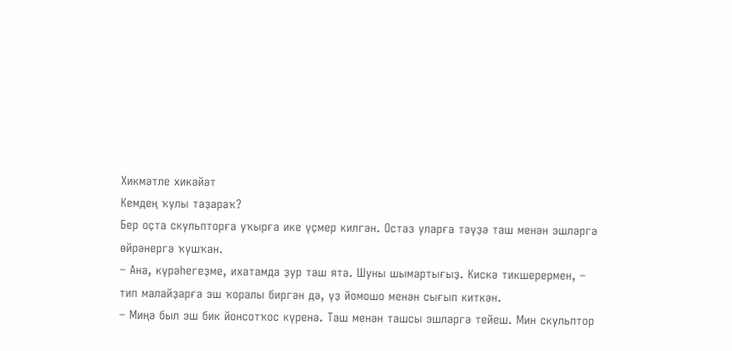Хикмәтле хикәйәт
Кемдең ҡулы таҙараҡ?
Бер оҫта скульпторға уҡырға ике үҫмер килгән. Остаз уларға тәүҙә таш менән эшләргә өйрәнергә ҡушҡан.
– Ана, күрәһегеҙме, ихатамда ҙур таш ята. Шуны шымартығыҙ. Кискә тикшерермен, – тип малайҙарға эш ҡоралы биргән дә, үҙ йомошо менән сығып киткән.
– Миңә был эш бик йонсотҡос күренә. Таш менән ташсы эшләргә тейеш. Мин скульптор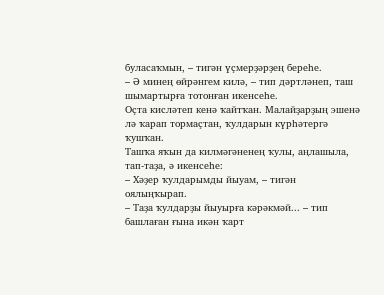буласаҡмын, – тигән үҫмерҙәрҙең береһе.
– Ә минең өйрәнгем килә, – тип дәртләнеп, таш шымартырға тотонған икенсеһе.
Оҫта кисләтеп кенә ҡайтҡан. Малайҙарҙың эшенә лә ҡарап тормаҫтан, ҡулдарын күрһәтергә ҡушҡан.
Ташҡа яҡын да килмәгәненең ҡулы, аңлашыла, тап-таҙа, ә икенсеһе:
– Хәҙер ҡулдарымды йыуам, – тигән оялыңҡырап.
– Таҙа ҡулдарҙы йыуырға кәрәкмәй... – тип башлаған ғына икән ҡарт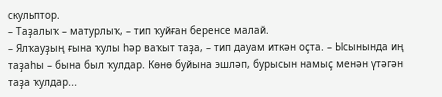скульптор.
– Таҙалыҡ – матурлыҡ, – тип ҡуйған беренсе малай.
– Ялҡауҙың ғына ҡулы һәр ваҡыт таҙа, – тип дауам иткән оҫта. – Ысынында иң таҙаһы – бына был ҡулдар. Көнө буйына эшләп, бурысын намыҫ менән үтәгән таҙа ҡулдар...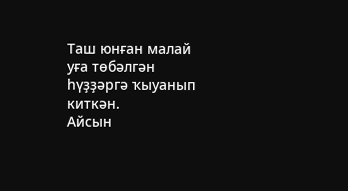Таш юнған малай уға төбәлгән һүҙҙәргә ҡыуанып киткән.
Айсын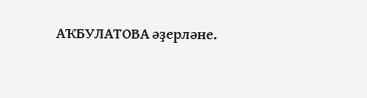АҠБУЛАТОВА әҙерләне.